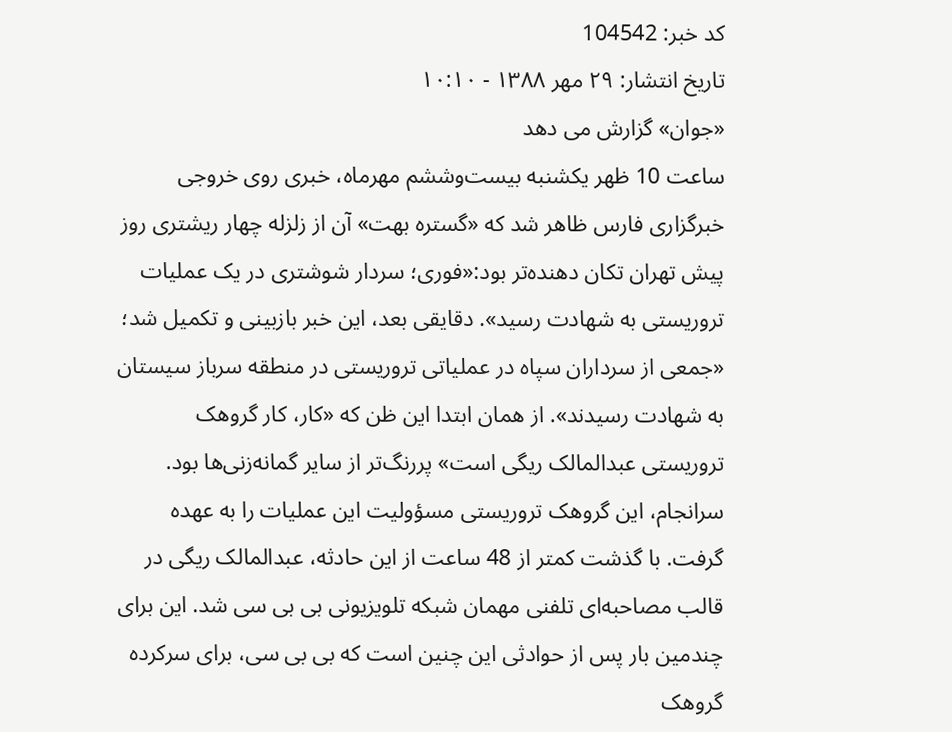کد خبر: 104542
تاریخ انتشار: ۲۹ مهر ۱۳۸۸ - ۱۰:۱۰
«جوان» گزارش می دهد
ساعت 10 ظهر یکشنبه بیست‌وششم مهرماه، خبری روی خروجی خبرگزاری فارس ظاهر شد که «گستره بهت» آن از زلزله چهار ریشتری روز پیش تهران تکان دهنده‌تر بود:«فوری؛ سردار شوشتری در یک عملیات تروریستی به شهادت رسید». دقایقی بعد، این خبر بازبینی و تکمیل شد؛ «جمعی از سرداران سپاه در عملیاتی تروریستی در منطقه سرباز سیستان به شهادت رسیدند». از همان ابتدا این ظن که «کار، کار گروهک تروریستی عبدالمالک ریگی است» پررنگ‌تر از سایر گمانه‌زنی‌ها بود. سرانجام، این گروهک تروریستی مسؤولیت این عملیات را به عهده گرفت. با گذشت کمتر از 48 ساعت از این حادثه، عبدالمالک ریگی در قالب مصاحبه‌ای تلفنی مهمان شبکه تلویزیونی بی بی سی شد. این برای چندمین بار پس از حوادثی این چنین است که بی بی سی، برای سرکرده گروهک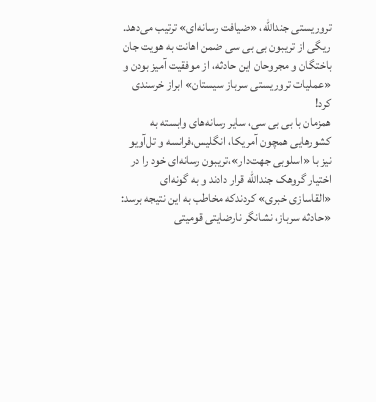تروریستی جندالله،‌ «ضیافت رسانه‌ای» ترتیب می‌دهد. ریگی از تریبون بی بی سی ضمن اهانت به هویت جان باختگان و مجروحان این حادثه، از موفقیت آمیز بودن و «عملیات تروریستی سرباز سیستان» ابراز خرسندی کرد!
همزمان با بی بی سی، سایر رسانه‌های وابسته به کشورهایی همچون آمریکا، انگلیس،‌فرانسه و تل‌آویو نیز با «اسلوبی جهت‌دار»،‌تریبون رسانه‌ای خود را در اختیار گروهک جندالله قرار دادند و به گونه‌ای «القاسازی خبری» کردندکه مخاطب به این نتیجه برسد: «حادثه سرباز، نشانگر نارضایتی قومیتی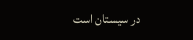در سیستان است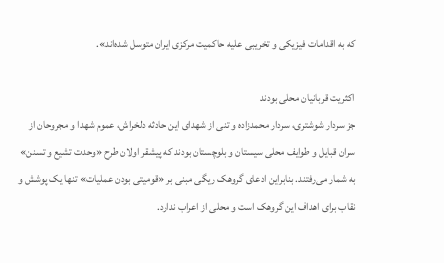که به اقدامات فیزیکی و تخریبی علیه حاکمیت مرکزی ایران متوسل شده‌اند».

اکثریت قربانیان محلی بودند
جز سردار شوشتری، سردار محمدزاده و تنی از شهدای این حادثه دلخراش، عموم شهدا و مجروحان از سران قبایل و طوایف محلی سیستان و بلوچستان بودند که پیشقر اولان طرح «وحدت تشیع و تسنن» به شمار می‌رفتند. بنابراین ادعای گروهک ریگی مبنی بر «قومیتی بودن عملیات» تنها یک پوشش و نقاب برای اهداف این گروهک است و محلی از اعراب ندارد.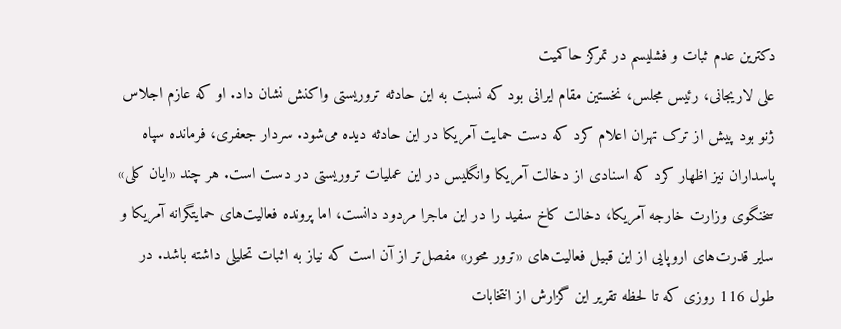دکترین عدم ثبات و فشلیسم در تمرکز حاکمیت
علی لاریجانی، رئیس مجلس، نخستین مقام ایرانی بود که نسبت به این حادثه تروریستی واکنش نشان داد. او که عازم اجلاس ژنو بود پیش از ترک تهران اعلام کرد که دست حمایت آمریکا در این حادثه دیده می‌شود. سردار جعفری، فرمانده سپاه پاسداران نیز اظهار کرد که اسنادی از دخالت آمریکا وانگلیس در این عملیات تروریستی در دست است. هر چند «ایان کلی» سخنگوی وزارت خارجه آمریکا، دخالت کاخ سفید را در این ماجرا مردود دانست، اما پرونده فعالیت‌های حمایتگرانه آمریکا و سایر قدرت‌های اروپایی از این قبیل فعالیت‌های «ترور محور» مفصل‌تر از آن است که نیاز به اثبات تحلیلی داشته باشد. در طول 116 روزی که تا لحظه تقریر این گزارش از انتخابات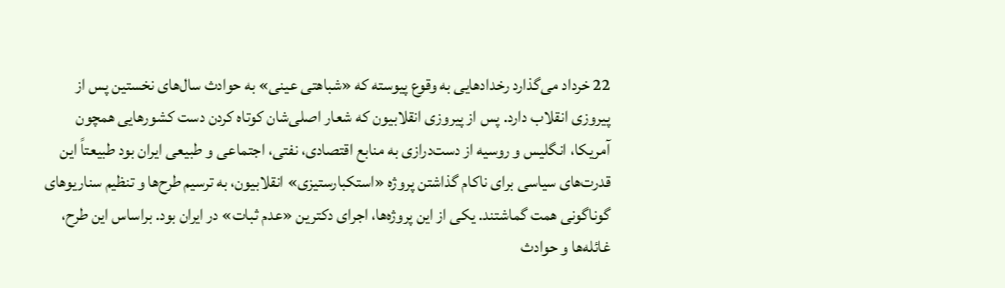22 خرداد می‌گذارد رخدادهایی به وقوع پیوسته که «شباهتی عینی» به حوادث سال‌های نخستین پس از پیروزی انقلاب دارد. پس از پیروزی انقلابیون که شعار اصلی‌شان کوتاه کردن دست کشورهایی همچون آمریکا، انگلیس و روسیه از دست‌درازی به منابع اقتصادی، نفتی، اجتماعی و طبیعی ایران بود طبیعتاً این قدرت‌های سیاسی برای ناکام گذاشتن پروژه «استکبارستیزی» انقلابیون، به ترسیم طرح‌ها و تنظیم سناریوهای گوناگونی همت گماشتند. یکی از این پروژه‌ها، اجرای دکترین «عدم ثبات» در ایران بود. براساس این طرح، غائله‌‌ها و حوادث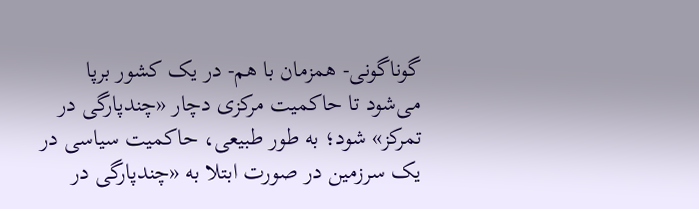گوناگونی- همزمان با هم- در یک کشور برپا می‌شود تا حاکمیت مرکزی دچار «چندپارگی در تمرکز» شود؛ به طور طبیعی، حاکمیت سیاسی در یک سرزمین در صورت ابتلا به «چندپارگی در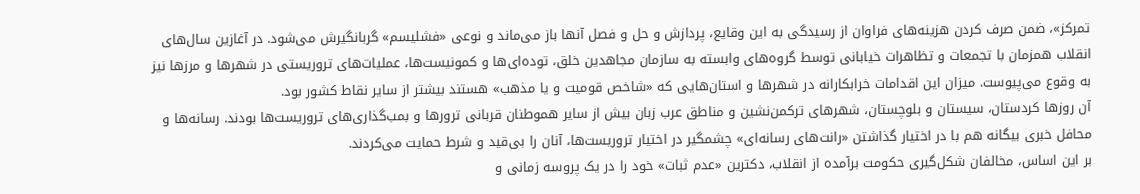تمرکز»، ضمن صرف کردن هزینه‌های فراوان از رسیدگی به این وقایع، پردازش و حل و فصل آنها باز می‌ماند و نوعی «فشلیسم» گربانگیرش می‌شود. در آغازین سال‌های انقلاب همزمان با تجمعات و تظاهرات خیابانی توسط گروه‌های وابسته به سازمان مجاهدین خلق، توده‌ای‌ها و کمونیست‌ها، عملیات‌های تروریستی در شهرها و مرزها نیز به وقوع می‌پیوست. میزان این اقدامات خرابکارانه در شهرها و استان‌هایی که «شاخص قومیت و یا مذهب» هستند بیشتر از سایر نقاط کشور بود.
آن روزها کردستان، سیستان و بلوچستان، شهرهای ترکمن‌نشین و مناطق عرب زبان بیش از سایر هموطنان قربانی ترورها و بمب‌گذاری‌های تروریست‌ها بودند. رسانه‌ها و محافل خبری بیگانه هم با در اختیار گذاشتن «رانت‌های رسانه‌‌ای» چشمگیر در اختیار تروریست‌ها، آنان را بی‌قید و شرط حمایت می‌کردند.
بر این اساس، مخالفان شکل‌گیری حکومت برآمده از انقلاب، دکترین «عدم ثبات» خود را در یک پروسه زمانی و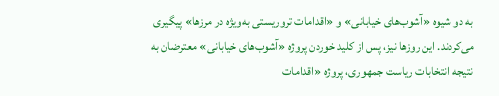به دو شیوه «آشوب‌های خیابانی» و «اقدامات تروریستی به‌ویژه در مرزها» پیگیری می‌کردند. این روزها نیز، پس از کلید خوردن پروژه «آشوب‌های خیابانی» معترضان به نتیجه انتخابات ریاست جمهوری، پروژه «اقدامات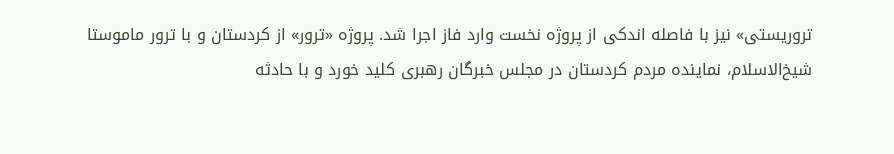تروریستی» نیز با فاصله اندکی از پروژه نخست وارد فاز اجرا شد. پروژه «ترور» از کردستان و با ترور ماموستا شیخ‌الاسلام، نماینده مردم کردستان در مجلس خبرگان رهبری کلید خورد و با حادثه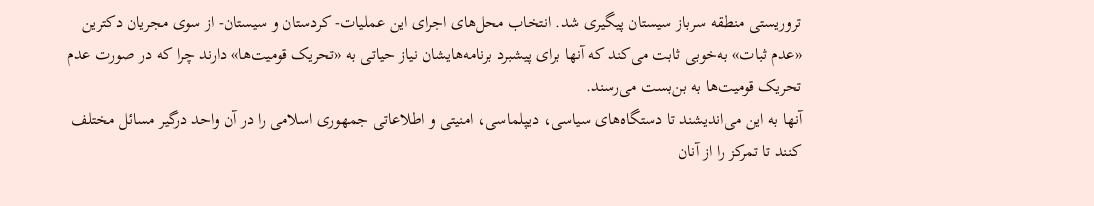تروریستی منطقه سرباز سیستان پیگیری شد. انتخاب محل‌های اجرای این عملیات- کردستان و سیستان- از سوی مجریان دکترین «عدم ثبات» به‌خوبی ثابت می‌کند که آنها برای پیشبرد برنامه‌هایشان نیاز حیاتی به «تحریک قومیت‌ها» دارند چرا که در صورت عدم تحریک قومیت‌ها به بن‌بست می‌رسند.
آنها به این می‌اندیشند تا دستگاه‌های سیاسی، دیپلماسی، امنیتی و اطلاعاتی جمهوری اسلامی را در آن واحد درگیر مسائل مختلف کنند تا تمرکز را از آنان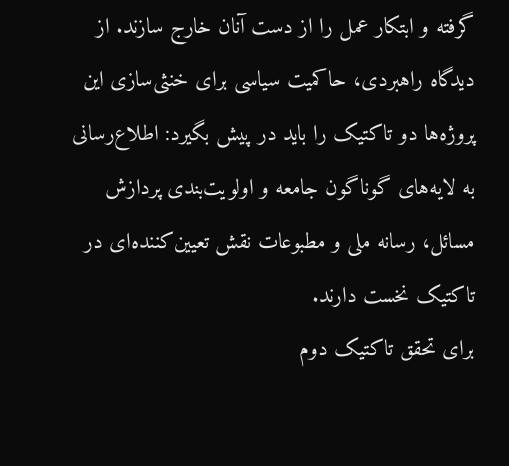گرفته و ابتکار عمل را از دست آنان خارج سازند. از دیدگاه راهبردی، حاکمیت سیاسی برای خنثی‌سازی این پروژه‌ها دو تاکتیک را باید در پیش بگیرد: اطلاع‌رسانی به لایه‌های گوناگون جامعه و اولویت‌بندی پردازش مسائل، رسانه ملی و مطبوعات نقش تعیین‌کننده‌ای در تاکتیک نخست دارند.
برای تحقق تاکتیک دوم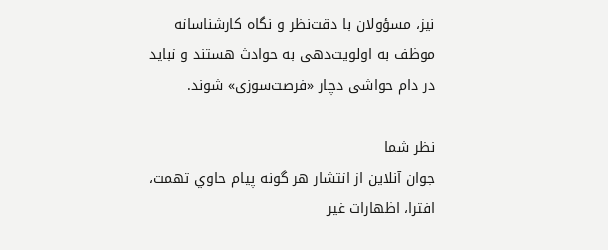نیز، مسؤولان با دقت‌نظر و نگاه کارشناسانه موظف به اولویت‌دهی به حوادث هستند و نباید در دام حواشی دچار «فرصت‌سوزی» شوند.

نظر شما
جوان آنلاين از انتشار هر گونه پيام حاوي تهمت، افترا، اظهارات غير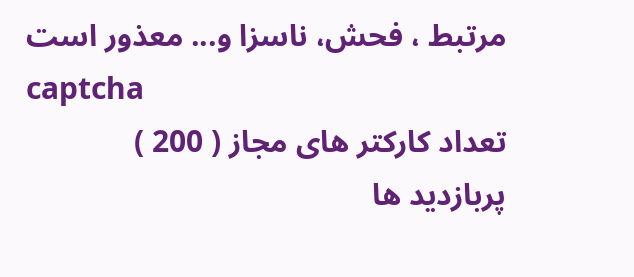مرتبط ، فحش، ناسزا و... معذور است
captcha
تعداد کارکتر های مجاز ( 200 )
پربازدید ها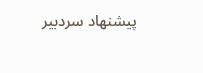پیشنهاد سردبیر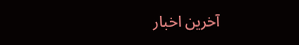آخرین اخبار